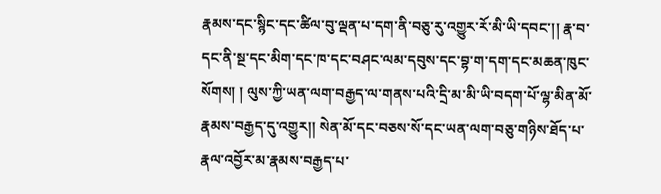རྣམས་དང་སྙིང་དང་ཚིལ་བུ་ལྡན་པ་དག་ནི་བཅུ་རུ་འགྱུར་རོ་མི་ཡི་དབང་།། རྣ་བ་དང་ནི་སྔ་དང་མིག་དང་ཁ་དང་བཤང་ལམ་དབུས་དང་བྷ་ག་དག་དང་མཆན་ཁུང་སོགས། ། ལུས་ཀྱི་ཡན་ལག་བརྒྱད་ལ་གནས་པའི་དྲི་མ་མི་ཡི་བདག་པོ་ལྷ་མིན་མོ་རྣམས་བརྒྱད་དུ་འགྱུར།། སེན་མོ་དང་བཅས་སོ་དང་ཡན་ལག་བཅུ་གཉིས་ཐོད་པ་རྣལ་འབྱོར་མ་རྣམས་བརྒྱད་པ་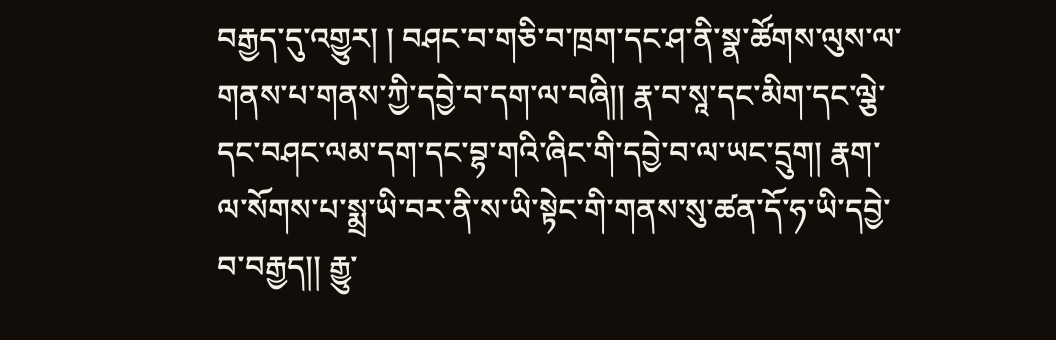བརྒྱད་དུ་འགྱུར། ། བཤང་བ་གཅི་བ་ཁྲག་དང་ཤ་ནི་སྣ་ཚོགས་ལུས་ལ་གནས་པ་གནས་ཀྱི་དབྱེ་བ་དག་ལ་བཞི།། རྣ་བ་སཱ་དང་མིག་དང་ལྕེ་དང་བཤང་ལམ་དག་དང་བྷ་གའི་ཞིང་གི་དབྱེ་བ་ལ་ཡང་དྲུག། རྣག་ལ་སོགས་པ་སྨྲ་ཡི་བར་ནི་ས་ཡི་སྟེང་གི་གནས་སུ་ཚན་དོ་ཧ་ཡི་དབྱེ་བ་བརྒྱད།། རྒྱུ་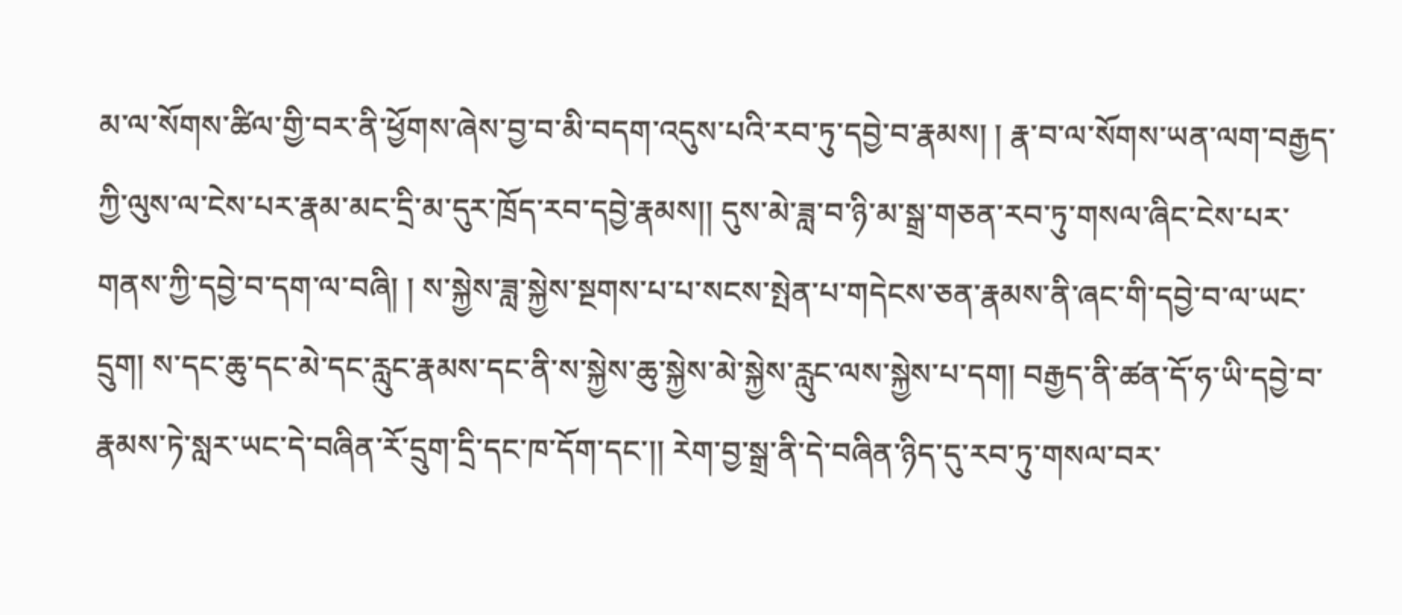མ་ལ་སོགས་ཚིལ་གྱི་བར་ནི་ཕྱོགས་ཞེས་བྱ་བ་མི་བདག་འདུས་པའི་རབ་ཏུ་དབྱེ་བ་རྣམས། ། རྣ་བ་ལ་སོགས་ཡན་ལག་བརྒྱད་ཀྱི་ལུས་ལ་ངེས་པར་རྣམ་མང་དྲི་མ་དུར་ཁྲོད་རབ་དབྱེ་རྣམས།། དུས་མེ་ཟླ་བ་ཉི་མ་སྒྲ་གཅན་རབ་ཏུ་གསལ་ཞིང་ངེས་པར་གནས་ཀྱི་དབྱེ་བ་དག་ལ་བཞི། ། ས་སྐྱེས་ཟླ་སྐྱེས་སྔགས་པ་པ་སངས་སྤེན་པ་གདེངས་ཅན་རྣམས་ནི་ཞང་གི་དབྱེ་བ་ལ་ཡང་དྲུག། ས་དང་ཆུ་དང་མེ་དང་རླུང་རྣམས་དང་ནི་ས་སྐྱེས་ཆུ་སྐྱེས་མེ་སྐྱེས་རླུང་ལས་སྐྱེས་པ་དག། བརྒྱད་ནི་ཚན་དོ་ཧ་ཡི་དབྱེ་བ་རྣམས་ཏེ་སླར་ཡང་དེ་བཞིན་རོ་དྲུག་དྲི་དང་ཁ་དོག་དང་།། རེག་བྱ་སྒྲ་ནི་དེ་བཞིན་ཉིད་དུ་རབ་ཏུ་གསལ་བར་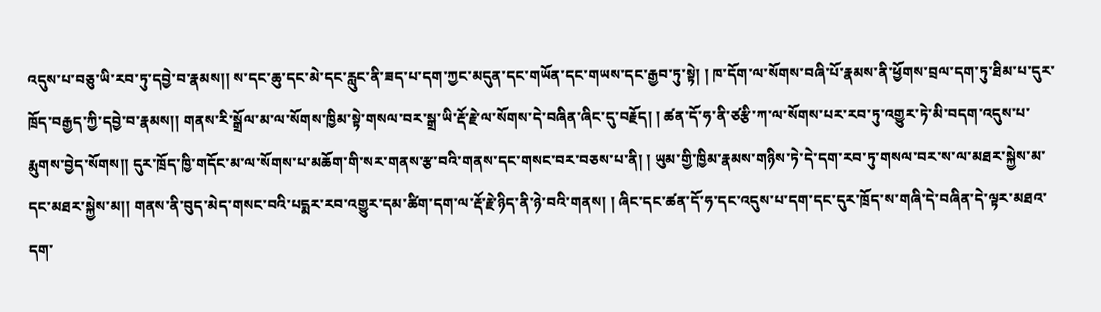འདུས་པ་བཅུ་ཡི་རབ་ཏུ་དབྱེ་བ་རྣམས།། ས་དང་ཆུ་དང་མེ་དང་རླུང་ནི་ཟད་པ་དག་ཀྱང་མདུན་དང་གཡོན་དང་གཡས་དང་རྒྱབ་ཏུ་སྟེ། ། ཁ་དོག་ལ་སོགས་བཞི་པོ་རྣམས་ནི་ཕྱོགས་བྲལ་དག་ཏུ་ཐིམ་པ་དུར་ཁྲོད་བརྒྱད་ཀྱི་དབྱེ་བ་རྣམས།། གནས་རི་སྒྲོལ་མ་ལ་སོགས་ཁྱིམ་སྟེ་གསལ་བར་སྒྲ་ཡི་རྡོ་རྗེ་ལ་སོགས་དེ་བཞིན་ཞིང་དུ་བརྗོད། ། ཚན་དོ་ཧ་ནི་ཙརྩི་ཀ་ལ་སོགས་པར་རབ་ཏུ་འགྱུར་ཏེ་མི་བདག་འདུས་པ་རྨུགས་བྱེད་སོགས།། དུར་ཁྲོད་ཁྱི་གདོང་མ་ལ་སོགས་པ་མཆོག་གི་སར་གནས་རྩ་བའི་གནས་དང་གསང་བར་བཅས་པ་ནི། ། ཡུམ་གྱི་ཁྱིམ་རྣམས་གཉིས་ཏེ་དེ་དག་རབ་ཏུ་གསལ་བར་ས་ལ་མཐར་སྐྱེས་མ་དང་མཐར་སྐྱེས་མ།། གནས་ནི་བུད་མེད་གསང་བའི་པདྨར་རབ་འགྱུར་དམ་ཚིག་དག་ལ་རྡོ་རྗེ་ཉིད་ནི་ཉེ་བའི་གནས། ། ཞིང་དང་ཚན་དོ་ཧ་དང་འདུས་པ་དག་དང་དུར་ཁྲོད་ས་གཞི་དེ་བཞིན་དེ་ལྟར་མཐའ་དག་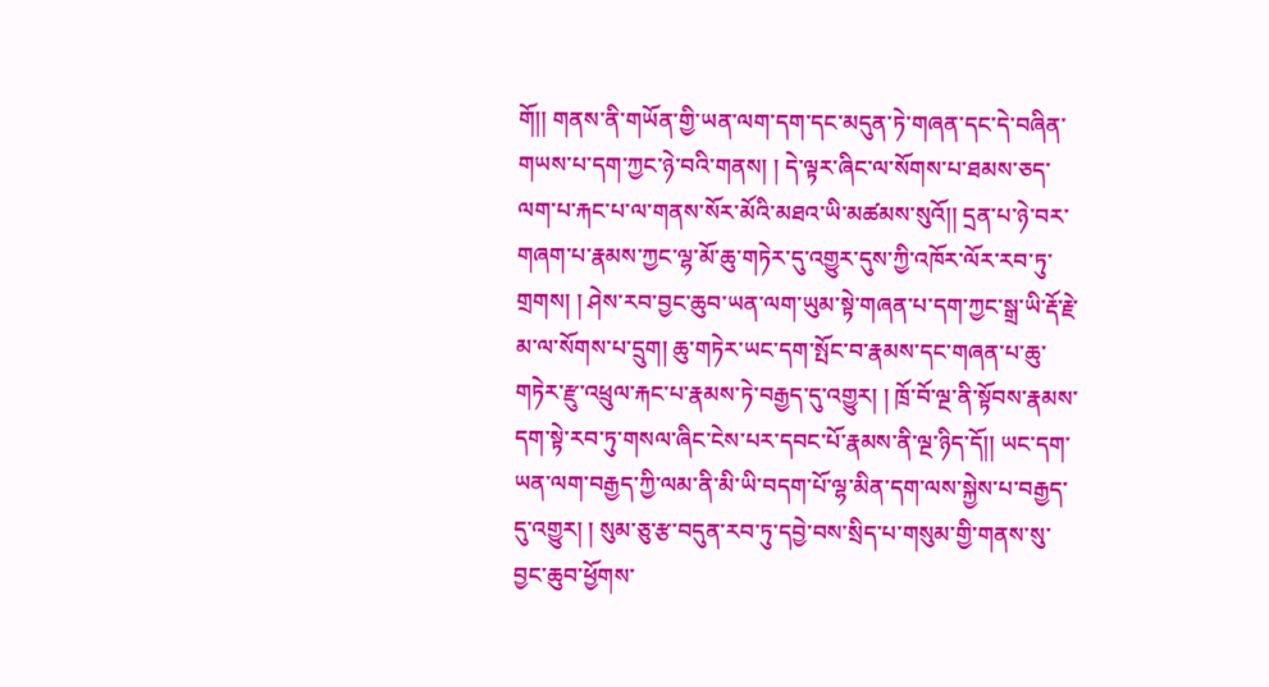གོ།། གནས་ནི་གཡོན་གྱི་ཡན་ལག་དག་དང་མདུན་ཏེ་གཞན་དང་དེ་བཞིན་གཡས་པ་དག་ཀྱང་ཉེ་བའི་གནས། ། དེ་ལྟར་ཞིང་ལ་སོགས་པ་ཐམས་ཅད་ལག་པ་རྐང་པ་ལ་གནས་སོར་མོའི་མཐའ་ཡི་མཚམས་སུའོ།། དྲན་པ་ཉེ་བར་གཞག་པ་རྣམས་ཀྱང་ལྷ་མོ་ཆུ་གཏེར་དུ་འགྱུར་དུས་ཀྱི་འཁོར་ལོར་རབ་ཏུ་གྲགས། ། ཤེས་རབ་བྱང་ཆུབ་ཡན་ལག་ཡུམ་སྟེ་གཞན་པ་དག་ཀྱང་སྒྲ་ཡི་རྡོ་རྗེ་མ་ལ་སོགས་པ་དྲུག། ཆུ་གཏེར་ཡང་དག་སྤོང་བ་རྣམས་དང་གཞན་པ་ཆུ་གཏེར་རྫུ་འཕྲུལ་རྐང་པ་རྣམས་ཏེ་བརྒྱད་དུ་འགྱུར། ། ཁྲོ་བོ་ལྔ་ནི་སྟོབས་རྣམས་དག་སྟེ་རབ་ཏུ་གསལ་ཞིང་ངེས་པར་དབང་པོ་རྣམས་ནི་ལྔ་ཉིད་དོ།། ཡང་དག་ཡན་ལག་བརྒྱད་ཀྱི་ལམ་ནི་མི་ཡི་བདག་པོ་ལྷ་མིན་དག་ལས་སྐྱེས་པ་བརྒྱད་དུ་འགྱུར། ། སུམ་ཅུ་རྩ་བདུན་རབ་ཏུ་དབྱེ་བས་སྲིད་པ་གསུམ་གྱི་གནས་སུ་བྱང་ཆུབ་ཕྱོགས་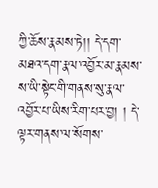ཀྱི་ཆོས་རྣམས་ཏེ།། དེ་དག་མཐའ་དག་རྣལ་འབྱོར་མ་རྣམས་ས་ཡི་སྟེང་གི་གནས་སུ་རྣལ་འབྱོར་པ་ཡིས་རིག་པར་བྱ། ། དེ་ལྟར་གནས་ལ་སོགས་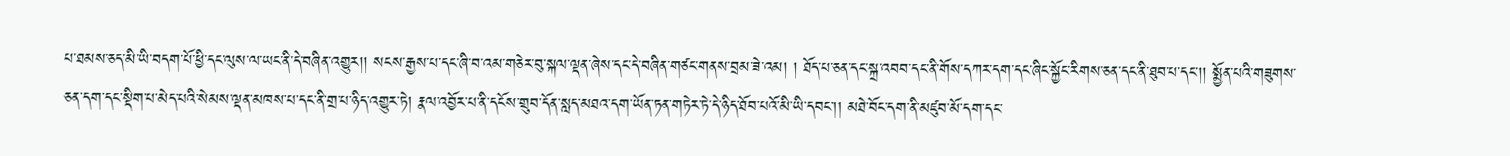པ་ཐམས་ཅད་མི་ཡི་བདག་པོ་ཕྱི་དང་ལུས་ལ་ཡང་ནི་དེ་བཞིན་འགྱུར།། སངས་རྒྱས་པ་དང་ཞི་བ་འམ་གཅེར་བུ་སྐལ་ལྡན་ཞེས་དང་དེ་བཞིན་གཙང་གནས་བྲམ་ཟེ་འམ། ། ཐོད་པ་ཅན་དང་སྐྲ་འབབ་དང་ནི་གོས་དཀར་དག་དང་ཞིང་སྐྱོང་རིགས་ཅན་དང་ནི་ཐུབ་པ་དང་།། སྨྱོན་པའི་གཟུགས་ཅན་དག་དང་སྡིག་པ་མེད་པའི་སེམས་ལྡན་མཁས་པ་དང་ནི་གྲ་པ་ཉིད་འགྱུར་ཏེ། རྣལ་འབྱོར་པ་ནི་དངོས་གྲུབ་དོན་སླད་མཐའ་དག་ཡོན་ཏན་གཏེར་ཏེ་དེ་ཉིད་ཐོབ་པའོ་མི་ཡི་དབང་།། མཐེ་བོང་དག་ནི་མཛུབ་མོ་དག་དང་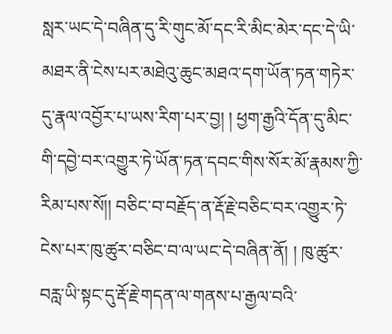སླར་ཡང་དེ་བཞིན་དུ་རི་གུང་མོ་དང་རི་མིང་མེར་དང་དེ་ཡི་མཐར་ནི་ངེས་པར་མཐེའུ་ཆུང་མཐའ་དག་ཡོན་ཏན་གཏེར་དུ་རྣལ་འབྱོར་པ་ཡས་རིག་པར་བྱ། ། ཕྱག་རྒྱའི་དོན་དུ་མིང་གི་དབྱེ་བར་འགྱུར་ཏེ་ཡོན་ཏན་དབང་གིས་སོར་མོ་རྣམས་ཀྱི་རིམ་པས་སོ།། བཅིང་བ་བརྗོད་ན་རྡོ་རྗེ་བཅིང་བར་འགྱུར་ཏེ་ངེས་པར་ཁུ་ཚུར་བཅིང་བ་ལ་ཡང་དེ་བཞིན་ནོ། ། ཁུ་ཚུར་བརླ་ཡི་སྟང་དུ་རྡོ་རྗེ་གདན་ལ་གནས་པ་རྒྱལ་བའི་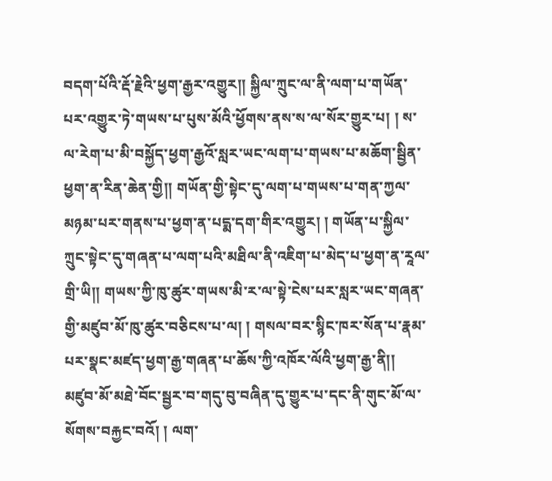བདག་པོའི་རྡོ་རྗེའི་ཕྱག་རྒྱར་འགྱུར།། སྐྱིལ་ཀྲུང་ལ་ནི་ལག་པ་གཡོན་པར་འགྱུར་ཏེ་གཡས་པ་པུས་མོའི་ཕྱོགས་ནས་ས་ལ་སོར་གྱུར་པ། ། ས་ལ་རེག་པ་མི་བསྐྱོད་ཕྱག་རྒྱའོ་སླར་ཡང་ལག་པ་གཡས་པ་མཆོག་སྦྱིན་ཕྱག་ན་རིན་ཆེན་གྱི།། གཡོན་གྱི་སྟེང་དུ་ལག་པ་གཡས་པ་གན་ཀྱལ་མཉམ་པར་གནས་པ་ཕྱག་ན་པདྨ་དག་གིར་འགྱུར། ། གཡོན་པ་སྐྱིལ་ཀྲུང་སྟེང་དུ་གཞན་པ་ལག་པའི་མཐིལ་ནི་འཇིག་པ་མེད་པ་ཕྱག་ན་རཱལ་གྲི་ཡི།། གཡས་ཀྱི་ཁུ་ཚུར་གཡས་མི་ར་ལ་སྟེ་ངེས་པར་སླར་ཡང་གཞན་གྱི་མཛུབ་མོ་ཁུ་ཚུར་བཅིངས་པ་ལ། ། གསལ་བར་སྙིང་ཁར་སོན་པ་རྣམ་པར་སྣང་མཛད་ཕྱག་རྒྱ་གཞན་པ་ཆོས་ཀྱི་འཁོར་ལོའི་ཕྱག་རྒྱ་ནི།། མཛུབ་མོ་མཐེ་བོང་སྦྱར་བ་གདུ་བུ་བཞིན་དུ་གྱུར་པ་དང་ནི་གུང་མོ་ལ་སོགས་བརྐྱང་བའོ། ། ལག་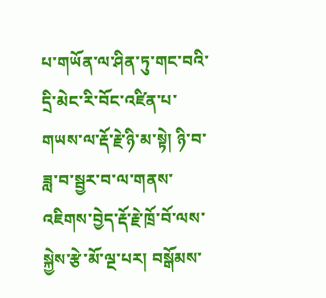པ་གཡོན་ལ་ཤིན་ཏུ་གང་བའི་དྲི་མེང་རི་བོང་འཛིན་པ་གཡས་ལ་རྡོ་རྗེ་ཉི་མ་སྟེ། ཉི་བ་ཟླ་བ་སྦྱར་བ་ལ་གནས་འཇིགས་བྱེད་རྡོ་རྗེ་ཁྲོ་བོ་ལས་སྐྱེས་རྩེ་མོ་ལྔ་པར། བསྒོམས་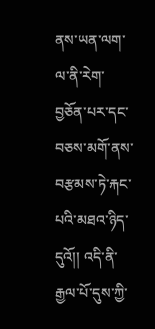ནས་ཡན་ལག་ལ་ནི་རེག་བྱཅོན་པར་དང་བཅས་མགོ་ནས་བརྩམས་ཏེ་རྐང་པའི་མཐའ་ཉིད་དུའོ།། འདི་ནི་རྒྱལ་པོ་དུས་ཀྱི་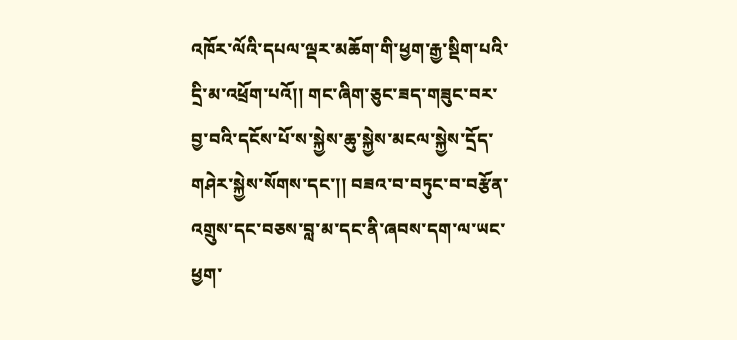འཁོར་ལོའི་དཔལ་ལྡར་མཆོག་གི་ཕྱག་རྒྱ་སྡིག་པའི་དྲི་མ་འཕྲོག་པའོ།། གང་ཞིག་ཅུང་ཟད་གཟུང་བར་བྱ་བའི་དངོས་པོ་ས་སྐྱེས་ཆུ་སྐྱེས་མངལ་སྐྱེས་དྲོད་གཤེར་སྐྱེས་སོགས་དང་།། བཟའ་བ་བཏུང་བ་བརྩོན་འགྲུས་དང་བཅས་བླ་མ་དང་ནི་ཞབས་དག་ལ་ཡང་ཕྱག་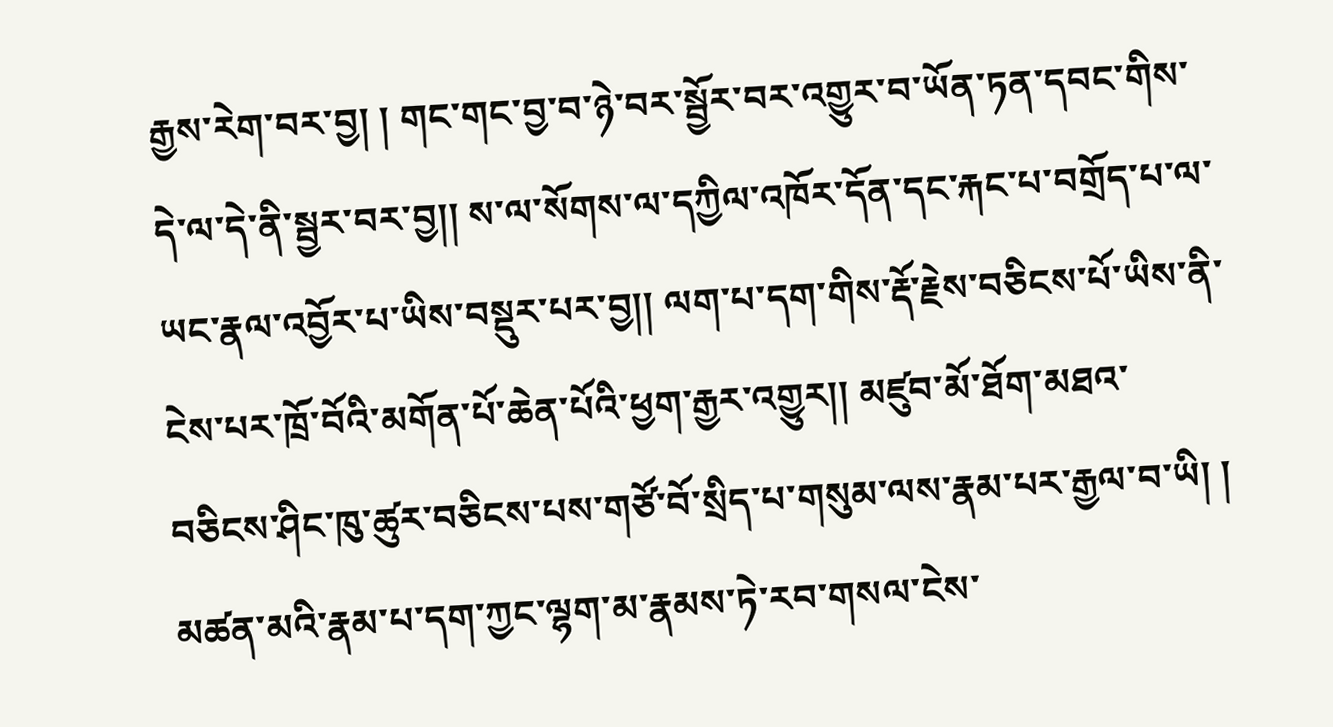རྒྱས་རེག་བར་བྱ། ། གང་གང་བྱ་བ་ཉེ་བར་སྦྱོར་བར་འགྱུར་བ་ཡོན་ཏན་དབང་གིས་དེ་ལ་དེ་ནི་སྦྱར་བར་བྱ།། ས་ལ་སོགས་ལ་དཀྱིལ་འཁོར་དོན་དང་རྐང་པ་བགྲོད་པ་ལ་ཡང་རྣལ་འབྱོར་པ་ཡིས་བསྡུར་པར་བྱ།། ལག་པ་དག་གིས་རྡོ་རྗེས་བཅིངས་པོ་ཡིས་ནི་ངེས་པར་ཁྲོ་བོའི་མགོན་པོ་ཆེན་པོའི་ཕྱག་རྒྱར་འགྱུར།། མཛུབ་མོ་ཐོག་མཐའ་བཅིངས་ཤིང་ཁུ་ཚུར་བཅིངས་པས་གཙོ་བོ་སྲིད་པ་གསུམ་ལས་རྣམ་པར་རྒྱལ་བ་ཡི། ། མཚན་མའི་རྣམ་པ་དག་ཀྱང་ལྷག་མ་རྣམས་ཏེ་རབ་གསལ་ངེས་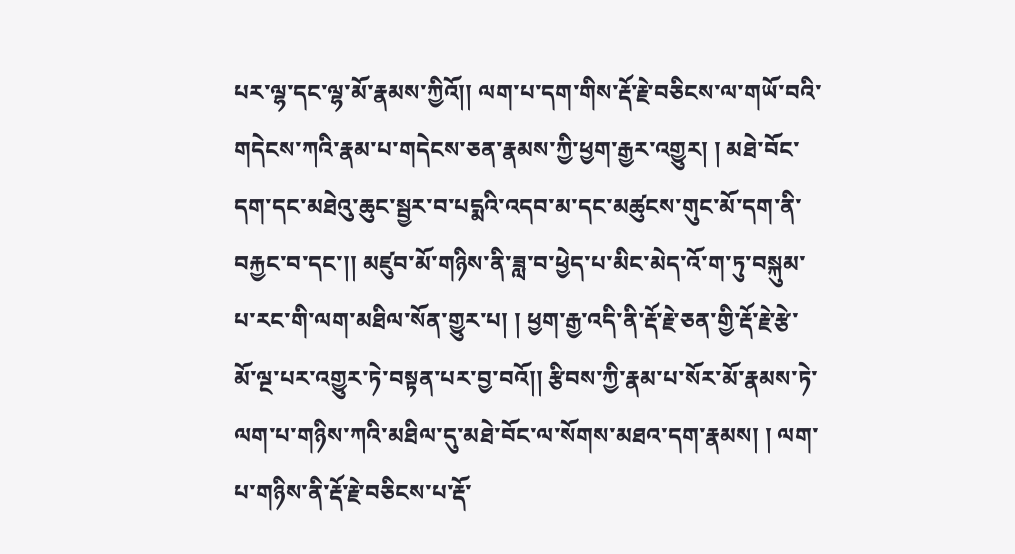པར་ལྷ་དང་ལྷ་མོ་རྣམས་ཀྱིའོ།། ལག་པ་དག་གིས་རྡོ་རྗེ་བཅིངས་ལ་གཡོ་བའི་གདེངས་ཀའི་རྣམ་པ་གདེངས་ཅན་རྣམས་ཀྱི་ཕྱག་རྒྱར་འགྱུར། ། མཐེ་བོང་དག་དང་མཐེའུ་ཆུང་སྦྱར་བ་པདྨའི་འདབ་མ་དང་མཚུངས་གུང་མོ་དག་ནི་བརྐྱང་བ་དང་།། མཛུབ་མོ་གཉིས་ནི་ཟླ་བ་ཕྱེད་པ་མིང་མེད་འོ་ག་ཏུ་བསྐུམ་པ་རང་གི་ལག་མཐིལ་སོན་གྱུར་པ། ། ཕྱག་རྒྱ་འདི་ནི་རྡོ་རྗེ་ཅན་གྱི་རྡོ་རྗེ་རྩེ་མོ་ལྔ་པར་འགྱུར་ཏེ་བསྟན་པར་བྱ་བའོ།། རྩིབས་ཀྱི་རྣམ་པ་སོར་མོ་རྣམས་ཏེ་ལག་པ་གཉིས་ཀའི་མཐིལ་དུ་མཐེ་བོང་ལ་སོགས་མཐའ་དག་རྣམས། ། ལག་པ་གཉིས་ནི་རྡོ་རྗེ་བཅིངས་པ་རྡོ་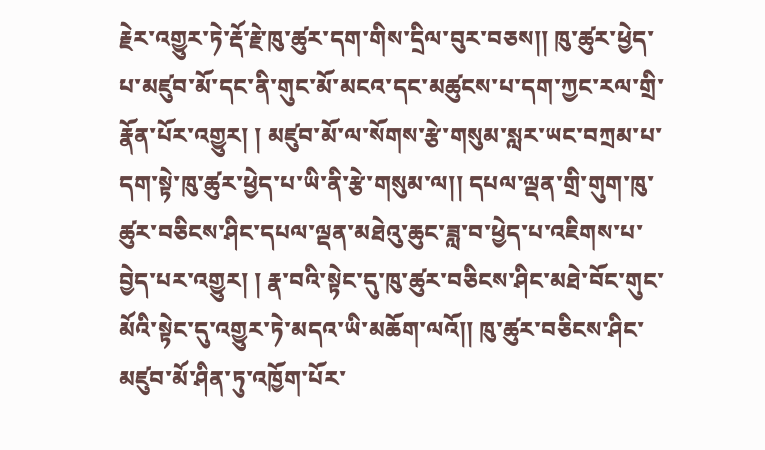རྗེར་འགྱུར་ཏེ་རྡོ་རྗེ་ཁུ་ཚུར་དག་གིས་དྲིལ་བུར་བཅས།། ཁུ་ཚུར་ཕྱེད་པ་མཛུབ་མོ་དང་ནི་གུང་མོ་མངའ་དང་མཚུངས་པ་དག་ཀྱང་རལ་གྲི་རྣོན་པོར་འགྱུར། ། མཛུབ་མོ་ལ་སོགས་རྩེ་གསུམ་སླར་ཡང་བཀྲམ་པ་དག་སྟེ་ཁུ་ཚུར་ཕྱེད་པ་ཡི་ནི་རྩེ་གསུམ་ལ།། དཔལ་ལྡན་གྲི་གུག་ཁུ་ཚུར་བཅིངས་ཤིང་དཔལ་ལྡན་མཐེའུ་ཆུང་ཟླ་བ་ཕྱེད་པ་འཇིགས་པ་བྱེད་པར་འགྱུར། ། རྣ་བའི་སྟེང་དུ་ཁུ་ཚུར་བཅིངས་ཤིང་མཐེ་བོང་གུང་མོའི་སྟེང་དུ་འགྱུར་ཏེ་མདའ་ཡི་མཆོག་ལའོ།། ཁུ་ཚུར་བཅིངས་ཤིང་མཛུབ་མོ་ཤིན་ཏུ་འཁྱོག་པོར་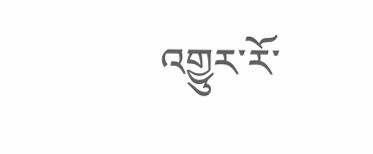འགྱུར་རོ་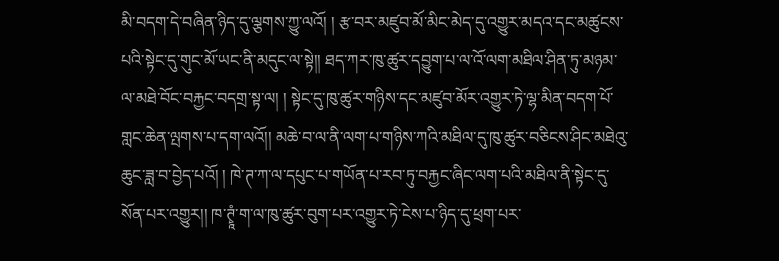མི་བདག་དེ་བཞིན་ཉིད་དུ་ལྕགས་ཀྱུ་ལའོ། ། རྩ་བར་མཛུབ་མོ་མིང་མེད་དུ་འགྱུར་མདའ་དང་མཚུངས་པའི་སྟེང་དུ་གུང་མོ་ཡང་ནི་མདུང་ལ་སྟེ།། ཐད་ཀར་ཁུ་ཚུར་དབྱུག་པ་ལ་འོ་ལག་མཐིལ་ཤིན་ཏུ་མཉམ་ལ་མཐེ་བོང་བརྐྱང་བདགྲ་སྟ་ལ། ། སྟེང་དུ་ཁུ་ཚུར་གཉིས་དང་མཛུབ་མོར་འགྱུར་ཏེ་ལྷ་མིན་བདག་པོ་གླང་ཆེན་ལྤགས་པ་དག་ལའོ།། མཆེ་བ་ལ་ནི་ལག་པ་གཉིས་ཀའི་མཐིལ་དུ་ཁུ་ཚུར་བཅིངས་ཤིང་མཐེའུ་ཆུང་ཟླ་བ་བྱེད་པའོ། ། ཁེ་ཊ་ཀ་ལ་དཔུང་པ་གཡོན་པ་རབ་ཏུ་བརྐྱང་ཞིང་ལག་པའི་མཐིལ་ནི་སྟེང་དུ་སོན་པར་འགྱུར།། ཁ་ཊྭཱཾ་ག་ལ་ཁུ་ཚུར་བུག་པར་འགྱུར་ཏེ་ངེས་པ་ཉིད་དུ་ཕྲག་པར་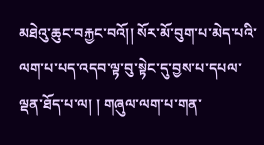མཐེའུ་ཆུང་བརྐྱང་བའོ།། སོར་མོ་བུག་པ་མེད་པའི་ལག་པ་པད་འདབ་ལྟ་བུ་སྟེང་དུ་བྱས་པ་དཔལ་ལྡན་ཐོད་པ་ལ། ། གཞུལ་ལག་པ་གན་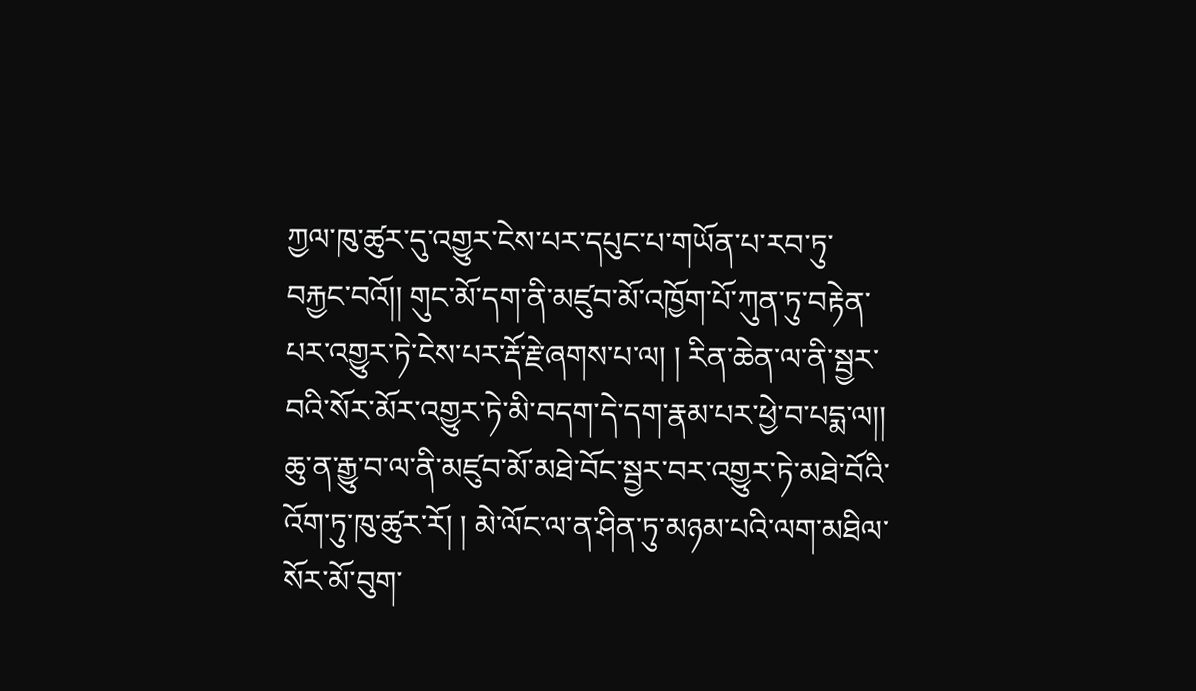ཀྱལ་ཁུ་ཚུར་དུ་འགྱུར་ངེས་པར་དཔུང་པ་གཡོན་པ་རབ་ཏུ་བརྐྱང་བའོ།། གུང་མོ་དག་ནི་མཛུབ་མོ་འཁྱོག་པོ་ཀུན་ཏུ་བརྟེན་པར་འགྱུར་ཏེ་ངེས་པར་རྡོ་རྗེ་ཞགས་པ་ལ། ། རིན་ཆེན་ལ་ནི་སྦྱར་བའི་སོར་མོར་འགྱུར་ཏེ་མི་བདག་དེ་དག་རྣམ་པར་ཕྱེ་བ་པདྨ་ལ།། ཆུ་ན་རྒྱུ་བ་ལ་ནི་མཛུབ་མོ་མཐེ་བོང་སྦྱར་བར་འགྱུར་ཏེ་མཐེ་བོའི་འོག་ཏུ་ཁུ་ཚུར་རོ། ། མེ་ལོང་ལ་ན་ཤིན་ཏུ་མཉམ་པའི་ལག་མཐིལ་སོར་མོ་བུག་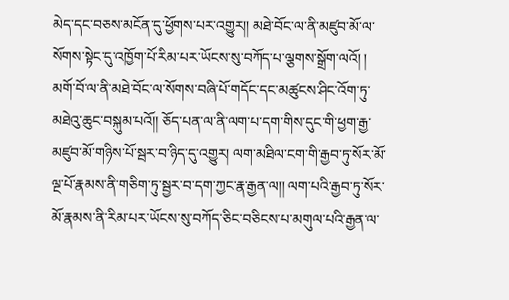མེད་དང་བཅས་མངོན་དུ་ཕྱོགས་པར་འགྱུར།། མཐེ་བོང་ལ་ནི་མཛུབ་མོ་ལ་སོགས་སྟེང་དུ་འཁྱོག་པོ་རིམ་པར་ཡོངས་སུ་བཀོད་པ་ལྕགས་སྒྲོག་ལའོ། ། མགོ་བོ་ལ་ནི་མཐེ་བོང་ལ་སོགས་བཞི་པོ་གདོང་དང་མཚུངས་ཤིང་འོག་ཏུ་མཐེའུ་ཆུང་བསྐུམ་པའོ།། ཅོད་པན་ལ་ནི་ལག་པ་དག་གིས་དུང་གི་ཕྱག་རྒྱ་མཛུབ་མོ་གཉིས་པོ་སྦར་བ་ཉིད་དུ་འགྱུར། ལག་མཐིལ་ངག་གི་རྒྱབ་ཏུ་སོར་མོ་ལྔ་པོ་རྣམས་ནི་གཅིག་ཏུ་སྦྱར་བ་དག་ཀྱང་རྣ་རྒྱན་ལ།། ལག་པའི་རྒྱབ་ཏུ་སོར་མོ་རྣམས་ནི་རིམ་པར་ཡོངས་སུ་བཀོད་ཅིང་བཅིངས་པ་མགུལ་པའི་རྒྱན་ལ་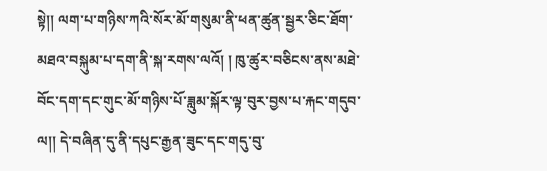སྟེ།། ལག་པ་གཉིས་ཀའི་སོར་མོ་གསུམ་ནི་ཕན་ཚུན་སྦྱར་ཅིང་ཐོག་མཐའ་བསྐུམ་པ་དག་ནི་སྐ་རགས་ལའོ། ། ཁུ་ཚུར་བཅིངས་ནས་མཐེ་བོང་དག་དང་གུང་མོ་གཉིས་པོ་ཟླུམ་སྐོར་ལྟ་བུར་བྱས་པ་རྐང་གདུབ་ལ།། དེ་བཞིན་དུ་ནི་དཔུང་རྒྱན་ཟུང་དང་གདུ་བུ་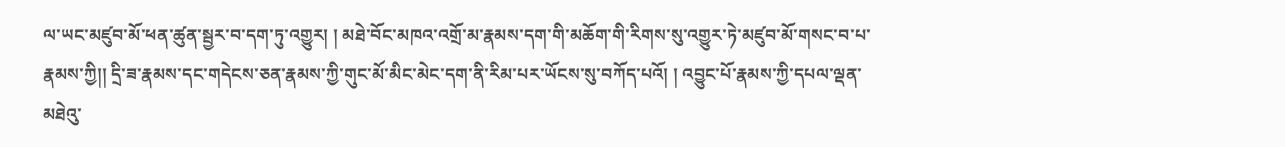ལ་ཡང་མཛུབ་མོ་ཕན་ཚུན་སྦྱར་བ་དག་ཏུ་འགྱུར། ། མཐེ་བོང་མཁའ་འགྲོ་མ་རྣམས་དག་གི་མཆོག་གི་རིགས་སུ་འགྱུར་ཏེ་མཛུབ་མོ་གསང་བ་པ་རྣམས་ཀྱི།། དྲི་ཟ་རྣམས་དང་གདེངས་ཅན་རྣམས་ཀྱི་གུང་མོ་མིང་མེང་དག་ནི་རིམ་པར་ཡོངས་སུ་བཀོད་པའོ། ། འབྱུང་པོ་རྣམས་ཀྱི་དཔལ་ལྡན་མཐེའུ་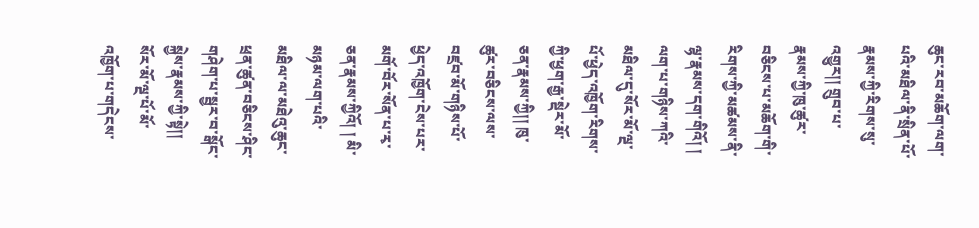ཆུང་རབ་མཆོག་ལག་པའི་མཐིལ་ནི་སྲིན་པོ་རྣམས་ཀྱི་རིགས་སུ་འགྱུར།། གྲུབ་པ་རྣམས་ཀྱི་ཁུ་ཚུར་བཅིངས་པ་མཆོག་གི་རིགས་ཀྱི་མཚམས་ནི་ལྷ་རྣམས་དག་གིའོ། ། ལག་པ་གཉིས་ཀའི་མཐིལ་དུ་སོར་མོ་ལྔ་པོ་ཕྱེད་འཁྱོག་རིགས་ཀྱི་ཕྱག་རྒྱ་སྡེར་མོ་ཅན་རྣམས་ཀྱི།། ཁུ་ཚུར་བཅིངས་ལས་བཛྲབ་མོ་གཉིས་པོ་ཕྱེད་འཁྱོག་ངེས་པར་མགོ་བོར་སོན་པ་རྭ་ཅན་རྣམས་ཀྱིའོ། ། མི་མཉམ་ལག་པའི་མཐིལ་ལ་མཐེའུ་ཆུང་ཕྲན་ཚུན་བཅིངས་ཤིང་གཤེག་པ་སྦྱར་བ་སྒོང་སྐྱེས་རྣམས་ཀྱི་སྟེ།། སོར་མོ་ལྔ་པོ་མོ་འཁྱོག་པ་གདེངས་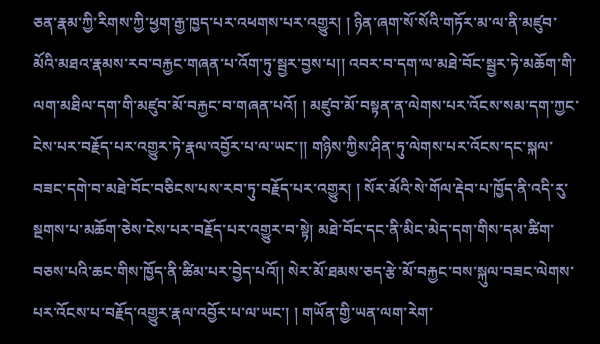ཅན་རྣམ་ཀྱི་རིགས་ཀྱི་ཕྱག་རྒྱ་ཁྱད་པར་འཕགས་པར་འགྱུར། ། ཉིན་ཞག་སོ་སོའི་གཏོར་མ་ལ་ནི་མཛུབ་མོའི་མཐའ་རྣམས་རབ་བརྐྱང་གཞན་པ་འོག་ཏུ་སྦྱར་བྱས་པ།། འབར་བ་དག་ལ་མཐེ་བོང་སྦྱར་ཏེ་མཆོག་གི་ལག་མཐིལ་དག་གི་མཛུབ་མོ་བརྐྱང་བ་གཞན་པའོ། ། མཛུབ་མོ་བསྟན་ན་ལེགས་པར་འོངས་སམ་དག་ཀྱང་ངེས་པར་བརྗོད་པར་འགྱུར་ཏེ་རྣལ་འབྱོར་པ་ལ་ཡང་།། གཉིས་ཀྱིས་ཤིན་ཏུ་ལེགས་པར་འོངས་དང་སྐལ་བཟང་དགེ་བ་མཐེ་བོང་བཅིངས་པས་རབ་ཏུ་བརྗོད་པར་འགྱུར། ། སོར་མོའི་སེ་གོལ་རྡེབ་པ་ཁྱོད་ནི་འདི་རུ་སྔགས་པ་མཆོག་ཅེས་ངེས་པར་བརྗོད་པར་འགྱུར་བ་སྟེ། མཐེ་བོང་དང་ནི་མིང་མེད་དག་གིས་དམ་ཚིག་བཅས་པའི་ཆང་གིས་ཁྱོད་ནི་ཚིམ་པར་བྱེད་པའོ།། སེར་མོ་ཐམས་ཅད་རྩེ་མོ་བརྐྱང་བས་སྐུལ་བཟང་ལེགས་པར་འོངས་པ་བརྗོད་འགྱུར་རྣལ་འབྱོར་པ་ལ་ཡང་། ། གཡོན་གྱི་ཡན་ལག་རེག་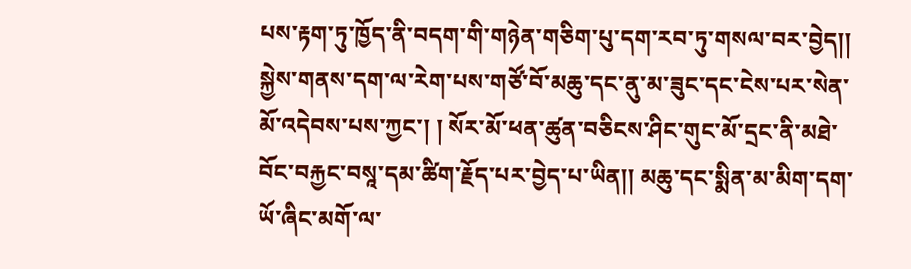པས་རྟག་ཏུ་ཁྱོད་ནི་བདག་གི་གཉེན་གཅིག་པུ་དག་རབ་ཏུ་གསལ་བར་བྱེད།། སྐྱེས་གནས་དག་ལ་རེག་པས་གཙོ་བོ་མཆུ་དང་ནུ་མ་ཟུང་དང་ངེས་པར་སེན་མོ་འདེབས་པས་ཀྱང་། ། སོར་མོ་ཕན་ཚུན་བཅིངས་ཤིང་གུང་མོ་དྲང་ནི་མཐེ་བོང་བརྐྱང་བསཱ་དམ་ཚིག་རྗོད་པར་བྱེད་པ་ཡིན།། མཆུ་དང་སྨིན་མ་མིག་དག་ཡོ་ཞིང་མགོ་ལ་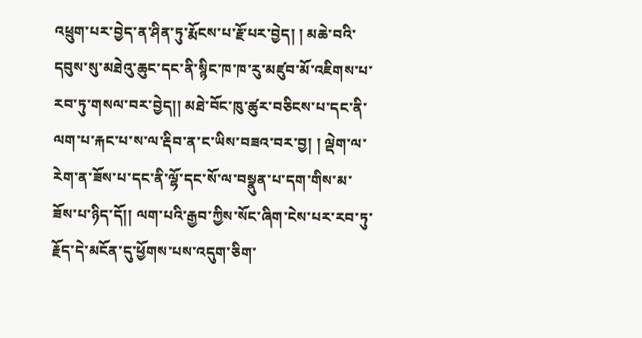འཕྲུག་པར་བྱེད་ན་ཤིན་ཏུ་རྨོངས་པ་རྗོ་པར་བྱེད། ། མཆེ་བའི་དབུས་སུ་མཐེའུ་ཆུང་དང་ནི་སྙིང་ཁ་ཁ་རུ་མཛུབ་མོ་འཇིགས་པ་རབ་ཏུ་གསལ་བར་བྱེད།། མཐེ་བོང་ཁུ་ཚུར་བཅིངས་པ་དང་ནི་ལག་པ་རྐང་པ་ས་ལ་རྡིབ་ན་ང་ཡིས་བཟའ་བར་བྱ། ། ལྡེག་ལ་རེག་ན་ཟོས་པ་དང་ནི་ལྷོ་དང་སོ་ལ་བསྣུན་པ་དག་གིས་མ་ཟོས་པ་ཉིད་དོ།། ལག་པའི་རྒྱབ་ཀྱིས་སོང་ཞིག་ངེས་པར་རབ་ཏུ་རྗོད་དེ་མངོན་དུ་ཕྱོགས་པས་འདུག་ཅིག་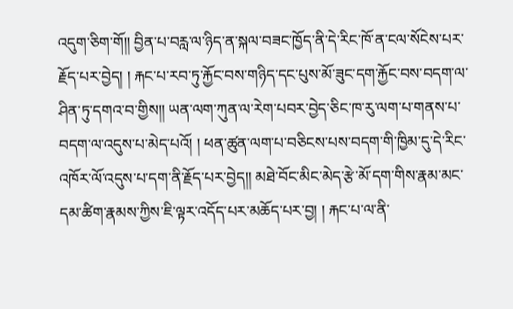འདུག་ཅིག་གོ།། བྱིན་པ་བརླ་ལ་ཉིད་ན་སྐལ་བཟང་ཁྱོད་ནི་དེ་རིང་ཁོ་ན་ངལ་སོངེས་པར་རྗོད་པར་བྱེད། ། རྐང་པ་རབ་ཏུ་རྐྱོང་བས་གཉིད་དང་པུས་མོ་ཟུང་དག་རྐྱོང་བས་བདག་ལ་ཤིན་ཏུ་དགའ་བ་གྱིས།། ཡན་ལག་ཀུན་ལ་རེག་པབར་བྱེད་ཅིང་ཁ་རུ་ལག་པ་གནས་པ་བདག་ལ་འདུས་པ་མེད་པའོ། ། ཕན་ཚུན་ལག་པ་བཅིངས་པས་བདག་གི་ཁྱིམ་དུ་དེ་རིང་འཁོར་ལོ་འདུས་པ་དག་ནི་རྗོད་པར་བྱེད།། མཐེ་བོང་མིང་མེད་རྩེ་མོ་དག་གིས་རྣམ་མང་དམ་ཚིག་རྣམས་ཀྱིས་ཇི་ལྟར་འདོད་པར་མཆོད་པར་བྱ། ། རྐང་པ་ལ་ནི་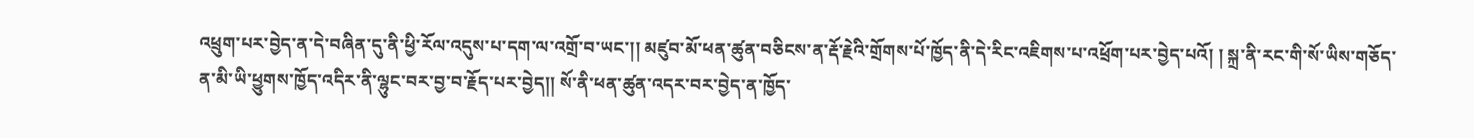འཕྲུག་པར་བྱེད་ན་དེ་བཞིན་དུ་ནི་ཕྱི་རོལ་འདུས་པ་དག་ལ་འགྲོ་བ་ཡང་།། མཛུབ་མོ་ཕན་ཚུན་བཅིངས་ན་རྡོ་རྗེའི་གྲོགས་པོ་ཁྱོད་ནི་དེ་རིང་འཇིགས་པ་འཕྲོག་པར་བྱེད་པའོ། ། སྐྲ་ནི་རང་གི་སོ་ཡིས་གཅོད་ན་མི་ཡི་ཕྱུགས་ཁྱོད་འདིར་ནི་ལྷུང་བར་བྱ་བ་རྗོད་པར་བྱེད།། སོ་ནི་ཕན་ཚུན་འདར་བར་བྱེད་ན་ཁྱོད་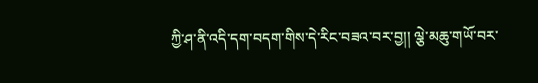ཀྱི་ཤ་ནི་འདི་དག་བདག་གིས་དེ་རིང་བཟའ་བར་བྱ།། ལྕེ་མཆུ་གཡོ་བར་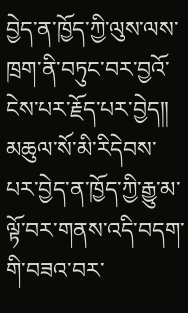བྱེད་ན་ཁྱོད་ཀྱི་ལུས་ལས་ཁྲག་ནི་བཏུང་བར་བྱའོ་ངེས་པར་རྗོད་པར་བྱེད།། མཆུལ་སོ་མི་རིདེབས་པར་བྱེད་ན་ཁྱོད་ཀྱི་རྒྱུ་མ་ལྟོ་བར་གནས་འདི་བདག་གི་བཟའ་བར་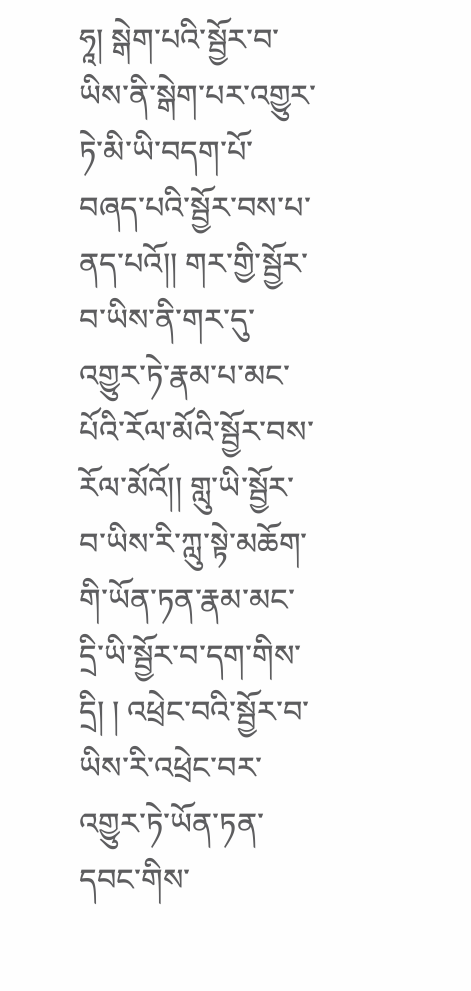ཧཱ། སྒེག་པའི་སྦྱོར་བ་ཡིས་ནི་སྒེག་པར་འགྱུར་ཏེ་མི་ཡི་བདག་པོ་བཞད་པའི་སྦྱོར་བས་པ་ནད་པའོ།། གར་གྱི་སྦྱོར་བ་ཡིས་ནི་གར་དུ་འགྱུར་ཏེ་རྣམ་པ་མང་པོའི་རོལ་མོའི་སྦྱོར་བས་རོལ་མོའོ།། གླུ་ཡི་སྦྱོར་བ་ཡིས་རི་ཀླུ་སྟེ་མཆོག་གི་ཡོན་ཏན་རྣམ་མང་དྲི་ཡི་སྦྱོར་བ་དག་གིས་དྲི། ། འཕྲེང་བའི་སྦྱོར་བ་ཡིས་རི་འཕྲེང་བར་འགྱུར་ཏེ་ཡོན་ཏན་དབང་གིས་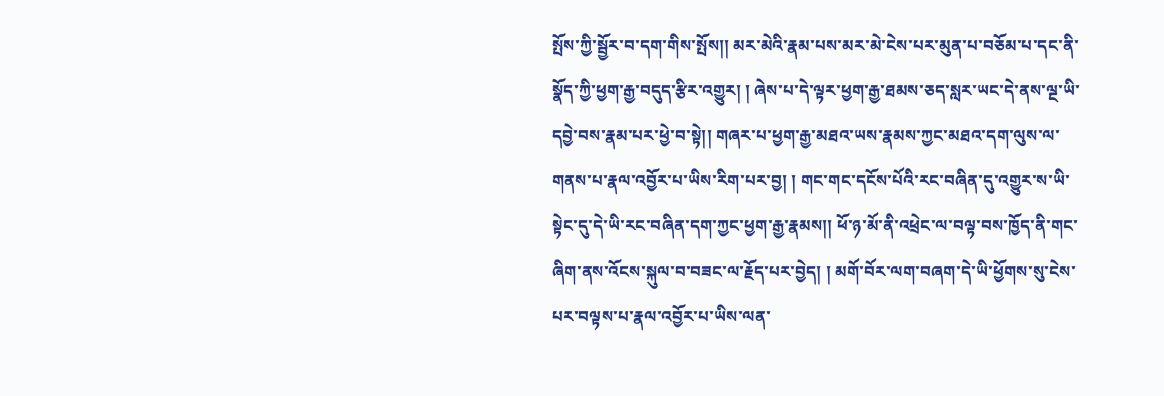སྤོས་ཀྱི་སྦྱོར་བ་དག་གིས་སྤོས།། མར་མེའི་རྣམ་པས་མར་མེ་ངེས་པར་མུན་པ་བཅོམ་པ་དང་ནི་སྣོད་ཀྱི་ཕྱག་རྒྱ་བདུད་རྩིར་འགྱུར། ། ཞེས་པ་དེ་ལྟར་ཕྱག་རྒྱ་ཐམས་ཅད་སླར་ཡང་དེ་ནས་ལྔ་ཡི་དབྱེ་བས་རྣམ་པར་ཕྱེ་བ་སྟེ།། གཞར་པ་ཕྱག་རྒྱ་མཐའ་ཡས་རྣམས་ཀྱང་མཐའ་དག་ལུས་ལ་གནས་པ་རྣལ་འབྱོར་པ་ཡིས་རིག་པར་བྱ། ། གང་གང་དངོས་པོའི་རང་བཞིན་དུ་འགྱུར་ས་ཡི་སྟེང་དུ་དེ་ཡི་རང་བཞིན་དག་ཀྱང་ཕྱག་རྒྱ་རྣམས།། ཕོ་ཉ་མོ་ནི་འཕྲེང་ལ་བལྟ་བས་ཁྱོད་ནི་གང་ཞིག་ནས་འོངས་སྐུལ་བ་བཟང་ལ་རྗོད་པར་བྱེད། ། མགོ་བོར་ལག་བཞག་དེ་ཡི་ཕྱོགས་སུ་ངེས་པར་བལྟས་པ་རྣལ་འབྱོར་པ་ཡིས་ལན་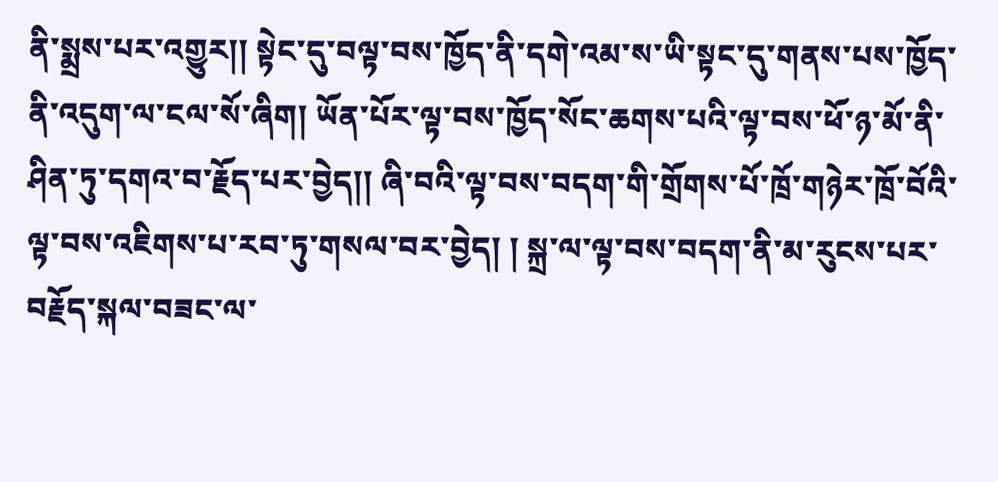ནི་སྨྲས་པར་འགྱུར།། སྟེང་དུ་བལྟ་བས་ཁྱོད་ནི་དགེ་འམ་ས་ཡི་སྟང་དུ་གནས་པས་ཁྱོད་ནི་འདུག་ལ་ངལ་སོ་ཞིག། ཡོན་པོར་ལྟ་བས་ཁྱོད་སོང་ཆགས་པའི་ལྟ་བས་ཕོ་ཉ་མོ་ནི་ཤིན་ཏུ་དགའ་བ་རྗོད་པར་བྱེད།། ཞི་བའི་ལྟ་བས་བདག་གི་གྲོགས་པོ་ཁྲོ་གཉེར་ཁྲོ་བོའི་ལྟ་བས་འཇིགས་པ་རབ་ཏུ་གསལ་བར་བྱེད། ། སྐྲ་ལ་ལྟ་བས་བདག་ནི་མ་རུངས་པར་བརྗོད་སྐལ་བཟང་ལ་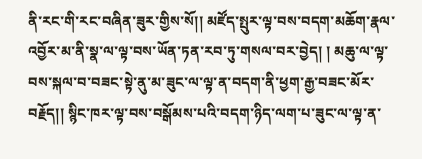ནི་རང་གི་རང་བཞིན་ཟུར་གྱིས་སོ།། མཛོད་སྤུར་ལྟ་བས་བདག་མཆོག་རྣལ་འབྱོར་མ་ནི་སྣ་ལ་ལྟ་བས་ཡོན་ཏན་རབ་ཏུ་གསལ་བར་བྱེད། ། མཆུ་ལ་ལྟ་བས་སྐལ་བ་བཟང་སྟེ་ནུ་མ་ཟུང་ལ་ལྟ་ན་བདག་ནི་ཕྱག་རྒྱ་བཟང་མོར་བརྗོད།། སྙིང་ཁར་ལྟ་བས་བསྒོམས་པའི་བདག་ཉིད་ལག་པ་ཟུང་ལ་ལྟ་ན་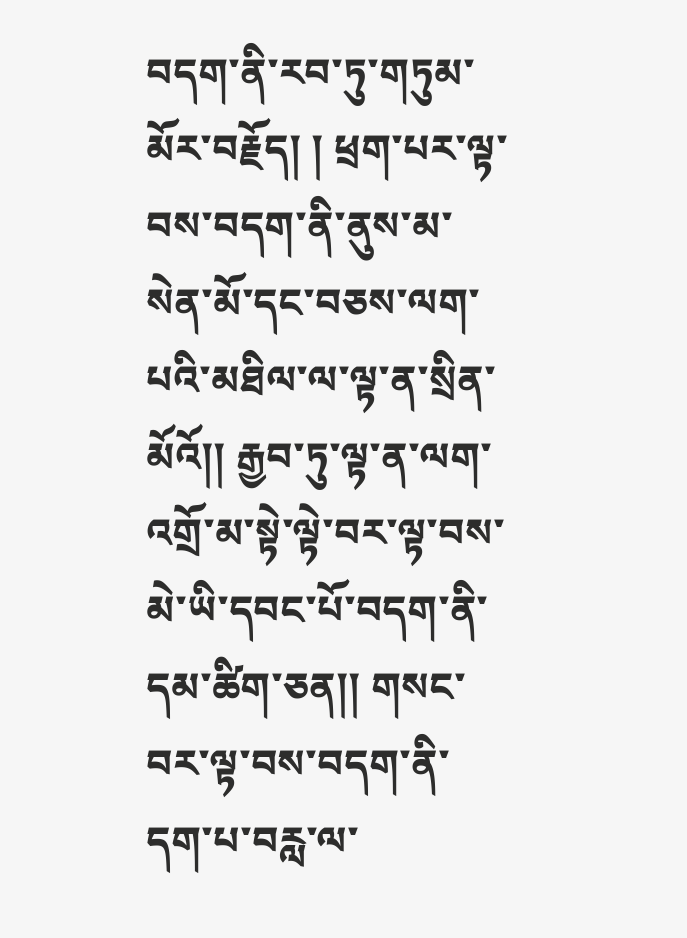བདག་ནི་རབ་ཏུ་གཏུམ་མོར་བརྗོད། ། ཕྲག་པར་ལྟ་བས་བདག་ནི་ནུས་མ་སེན་མོ་དང་བཅས་ལག་པའི་མཐིལ་ལ་ལྟ་ན་སྲིན་མོའོ།། རྒྱབ་ཏུ་ལྟ་ན་ལག་འགྲོ་མ་སྟེ་ལྟེ་བར་ལྟ་བས་མེ་ཡི་དབང་པོ་བདག་ནི་དམ་ཚིག་ཅན།། གསང་བར་ལྟ་བས་བདག་ནི་དག་པ་བརླ་ལ་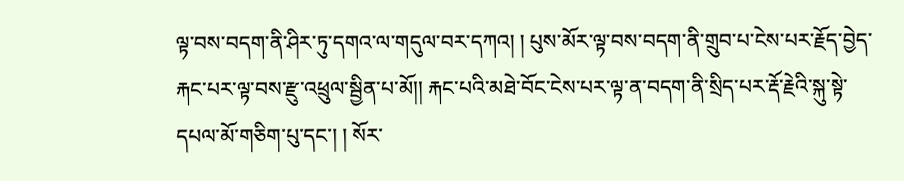ལྟ་བས་བདག་ནི་ཤིར་ཏུ་དགའ་ལ་གདུལ་བར་དཀའ། ། པུས་མོར་ལྟ་བས་བདག་ནི་གྲུབ་པ་ངེས་པར་རྗོད་བྱེད་རྐང་པར་ལྟ་བས་རྫུ་འཕྲུལ་སྦྱིན་པ་མོ།། རྐང་པའི་མཐེ་བོང་ངེས་པར་ལྟ་ན་བདག་ནི་སྲིད་པར་རྡོ་རྗེའི་སྐུ་སྟེ་དཔལ་མོ་གཅིག་པུ་དང་། ། སོར་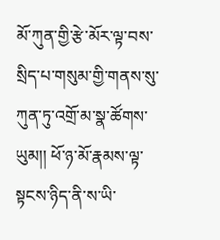མོ་ཀུན་གྱི་རྩེ་མོར་ལྟ་བས་སྲིད་པ་གསུམ་གྱི་གནས་སུ་ཀུན་ཏུ་འགྲོ་མ་སྣ་ཚོགས་ཡུམ།། ཕོ་ཉ་མོ་རྣམས་ལྟ་སྟངས་ཉིད་ནི་ས་ཡི་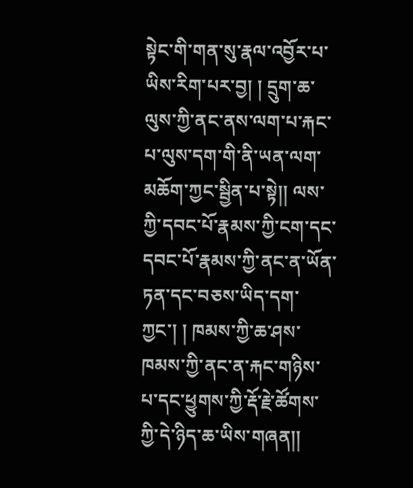སྟེང་གི་གན་སུ་རྣལ་འབྱོར་པ་ཡིས་རིག་པར་བྱ། ། དྲུག་ཆ་ལུས་ཀྱི་ནང་ནས་ལག་པ་རྐང་པ་ལུས་དག་གི་ནི་ཡན་ལག་མཆོག་ཀྱང་སྦྱིན་པ་སྟེ།། ལས་ཀྱི་དབང་པོ་རྣམས་ཀྱི་ངག་དང་དབང་པོ་རྣམས་ཀྱི་ནང་ན་ཡོན་ཏན་དང་བཅས་ཡིད་དག་ཀྱང་། ། ཁམས་ཀྱི་ཆ་ཤས་ཁམས་ཀྱི་ནང་ན་རྐང་གཉིས་པ་དང་ཕྱུགས་ཀྱི་རྡོ་རྗེ་ཚོགས་ཀྱི་དེ་ཉིད་ཆ་ཡིས་གཞན།།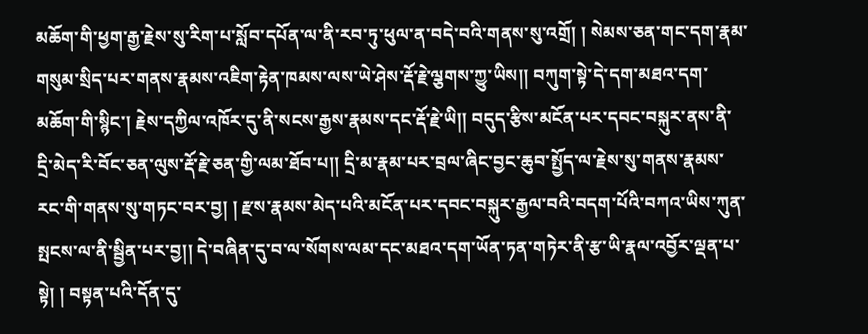མཆོག་གི་ཕྱག་རྒྱ་རྗེས་སུ་རིག་པ་སློབ་དཔོན་ལ་ནི་རབ་ཏུ་ཕུལ་ན་བདེ་བའི་གནས་སུ་འགྲོ། ། སེམས་ཅན་གང་དག་རྣམ་གསུམ་སྲིད་པར་གནས་རྣམས་འཇིག་རྟེན་ཁམས་ལས་ཡེ་ཤེས་རྡོ་རྗེ་ལྕགས་ཀྱུ་ཡིས།། བཀུག་སྟེ་དེ་དག་མཐའ་དག་མཆོག་གི་སྙིང་། རྗེས་དཀྱིལ་འཁོར་དུ་ནི་སངས་རྒྱས་རྣམས་དང་རྡོ་རྗེ་ཡི།། བདུད་རྩིས་མངོན་པར་དབང་བསྐུར་ནས་ནི་དྲི་མེད་རི་བོང་ཅན་ལུས་རྡོ་རྗེ་ཅན་གྱི་ལམ་ཐོབ་པ།། དྲི་མ་རྣམ་པར་བྲལ་ཞིང་བྱང་ཆུབ་སྤྱོད་ལ་རྗེས་སུ་གནས་རྣམས་རང་གི་གནས་སུ་གཏང་བར་བྱ། ། རྫས་རྣམས་མེད་པའི་མངོན་པར་དབང་བསྐུར་རྒྱལ་བའི་བདག་པོའི་བཀའ་ཡིས་ཀུན་སྤངས་ལ་ནི་སྦྱིན་པར་བྱ།། དེ་བཞིན་དུ་བ་ལ་སོགས་ལམ་དང་མཐའ་དག་ཡོན་ཏན་གཏེར་ནི་རྩ་ཡི་རྣལ་འབྱོར་ལྡན་པ་སྟེ། ། བསྟན་པའི་དོན་དུ་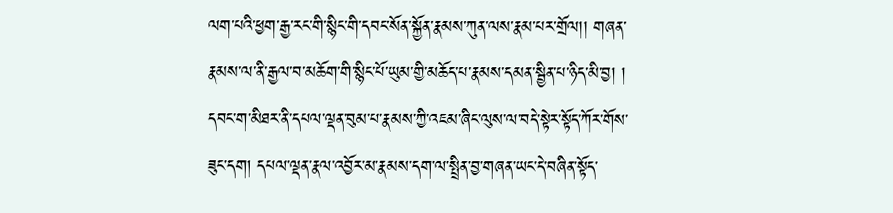ལག་པའི་ཕྱག་རྒྱ་རང་གི་སྙིང་གི་དབང་སོན་སྐྱོན་རྣམས་ཀུན་ལས་རྣམ་པར་གྲོལ།། གཞན་རྣམས་ལ་ནི་རྒྱལ་བ་མཆོག་གི་སྙིང་པོ་ཡུམ་གྱི་མཆོད་པ་རྣམས་དམན་སྦྱིན་པ་ཉིད་མི་བྱ། ། དབང་ག་མིཐར་ནི་དཔལ་ལྡན་བུམ་པ་རྣམས་ཀྱི་འཇམ་ཞིང་ལུས་ལ་བདེ་སྟེར་སྟོད་ཀོར་གོས་ཟུང་དག། དཔལ་ལྡན་རྣལ་འབྱོར་མ་རྣམས་དག་ལ་སྤྲིན་བྱ་གཞན་ཡང་དེ་བཞིན་སྟོད་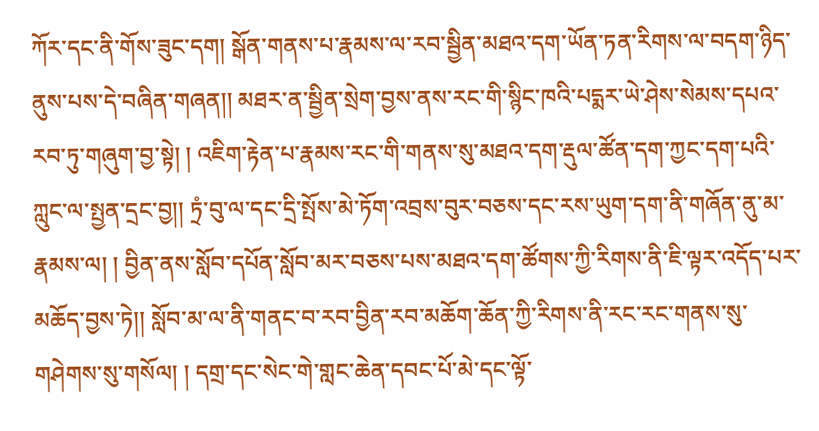ཀོར་དང་ནི་གོས་ཟུང་དག། སྒོན་གནས་པ་རྣམས་ལ་རབ་སྦྱིན་མཐའ་དག་ཡོན་ཏན་རིགས་ལ་བདག་ཉིད་ནུས་པས་དེ་བཞིན་གཞན།། མཐར་ན་སྦྱིན་སྲེག་བྱས་ནས་རང་གི་སྙིང་ཁའི་པདྨར་ཡེ་ཤེས་སེམས་དཔའ་རབ་ཏུ་གཞུག་བྱ་སྟེ། ། འཇིག་རྟེན་པ་རྣམས་རང་གི་གནས་སུ་མཐའ་དག་རྡུལ་ཚོན་དག་ཀྱང་དག་པའི་ཀླུང་ལ་སྤྱན་དྲང་བྱ།། ཏྲཾ་བུ་ལ་དང་དྲི་སྤོས་མེ་ཏོག་འབྲས་བུར་བཅས་དང་རས་ཡུག་དག་ནི་གཞོན་ནུ་མ་རྣམས་ལ། ། བྱིན་ནས་སློབ་དཔོན་སློབ་མར་བཅས་པས་མཐའ་དག་ཚོགས་ཀྱི་རིགས་ནི་ཇི་ལྟར་འདོད་པར་མཆོད་བྱས་ཏེ།། སློབ་མ་ལ་ནི་གནང་བ་རབ་བྱིན་རབ་མཆོག་ཆོན་ཀྱི་རིགས་ནི་རང་རང་གནས་སུ་གཤེགས་སུ་གསོལ། ། དགྲ་དང་སེང་གེ་གླང་ཆེན་དབང་པོ་མེ་དང་ལྟོ་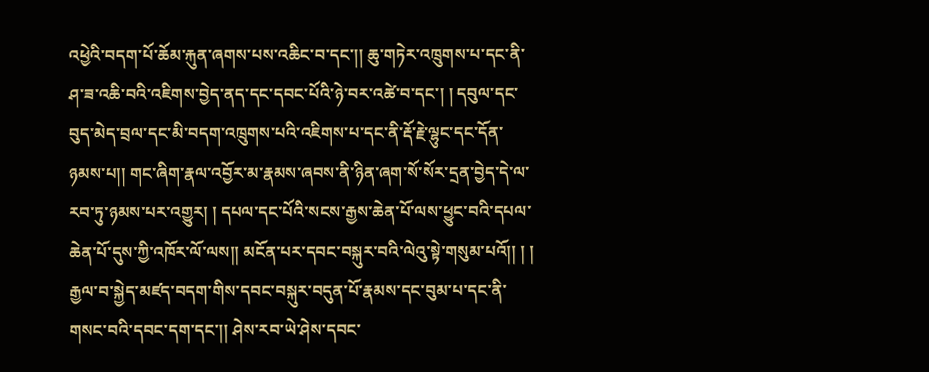འཕྱེའི་བདག་པོ་ཆོམ་རྐུན་ཞགས་པས་འཆིང་བ་དང་།། ཆུ་གཏེར་འཁྲུགས་པ་དང་ནི་ཤ་ཟ་འཆི་བའི་འཇིགས་བྱེད་ནད་དང་དབང་པོའི་ཉེ་བར་འཚེ་བ་དང་། ། དབུལ་དང་བུད་མེད་བྲལ་དང་མི་བདག་འཁྲུགས་པའི་འཇིགས་པ་དང་ནི་རྡོ་རྗེ་ལྷུང་དང་དོན་ཉམས་པ།། གང་ཞིག་རྣལ་འབྱོར་མ་རྣམས་ཞབས་ནི་ཉིན་ཞག་སོ་སོར་དྲན་བྱེད་དེ་ལ་རབ་ཏུ་ཉམས་པར་འགྱུར། ། དཔལ་དང་པོའི་སངས་རྒྱས་ཆེན་པོ་ལས་ཕྱུང་བའི་དཔལ་ཆེན་པོ་དུས་ཀྱི་འཁོར་ལོ་ལས།། མངོན་པར་དབང་བསྐུར་བའི་ལེའུ་སྟེ་གསུམ་པའོ།། ། ། རྒྱལ་བ་སྐྱེད་མཛད་བདག་གིས་དབང་བསྐུར་བདུན་པོ་རྣམས་དང་བུམ་པ་དང་ནི་གསང་བའི་དབང་དག་དང་།། ཤེས་རབ་ཡེ་ཤེས་དབང་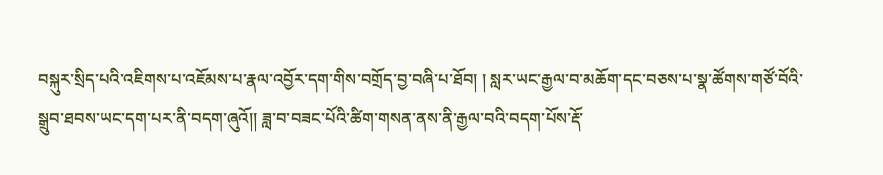བསྐུར་སྲིད་པའི་འཇིགས་པ་འཇོམས་པ་རྣལ་འབྱོར་དག་གིས་བགྲོད་བྱ་བཞི་པ་ཐོབ། ། སླར་ཡང་རྒྱལ་བ་མཆོག་དང་བཅས་པ་སྣ་ཚོགས་གཙོ་བོའི་སྒྲུབ་ཐབས་ཡང་དག་པར་ནི་བདག་ཞུའོ།། ཟླ་བ་བཟང་པོའི་ཚིག་གསན་ནས་ནི་རྒྱལ་བའི་བདག་པོས་རྡོ་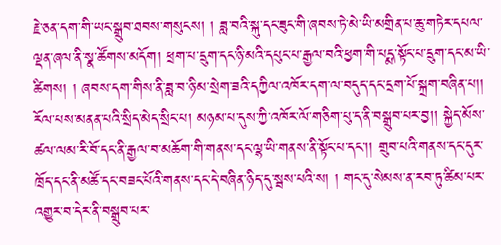རྗེ་ཅན་དག་གི་ཡང་སྒྲུབ་ཐབས་གསུངས། ། ཟླ་བའི་སྐུ་དང་ཟུང་གི་ཞབས་ཏེ་མེ་ཡི་མགྲིན་པ་ཆུ་གཏེར་དཔལ་ལྡན་ཞལ་ནི་སྣ་ཚོགས་མདོག། ཕྲག་པ་དྲུག་དང་ཉི་མའི་དཔུང་པ་རྒྱལ་བའི་ཕྱག་གི་པདྨ་སྟོང་པ་དྲུག་དང་མ་ཡི་ཚིགས། ། ཞབས་དག་གིས་ནི་ཟླ་བ་ཉི་མ་སྲེག་ཟའི་དཀྱིལ་འཁོར་དག་ལ་བདུད་དང་དྲག་པོ་སྐྲག་བཞིན་པ།། རོལ་པས་མནན་པའི་སྲིད་མེད་སྲིང་པ། མཉམ་པ་དུས་ཀྱི་འཁོར་ལོ་གཅིག་པུ་ད་ནི་བསྒྲུབ་པར་བྱ།། སྐྱེད་མོས་ཚལ་ལམ་རི་བོ་དང་ནི་རྒྱལ་བ་མཆོག་གི་གནས་དང་ལྷ་ཡི་གནས་ནི་སྟོང་པ་དང་།། གྲུབ་པའི་གནས་དང་དུར་ཁྲོད་དང་ནི་མཚོ་དང་བཟང་པོའི་གནས་དང་དེ་བཞིན་ཉིད་དུ་སྦས་པའི་ས། ། གང་དུ་སེམས་ན་རབ་ཏུ་ཚིམ་པར་འགྱུར་བ་དེར་ནི་བསྒྲུབ་པར་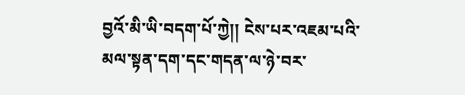བྱའོ་མི་ཡི་བདག་པོ་ཀྱེ།། ངེས་པར་འཇམ་པའི་མལ་སྟན་དག་དང་གདན་ལ་ཉེ་བར་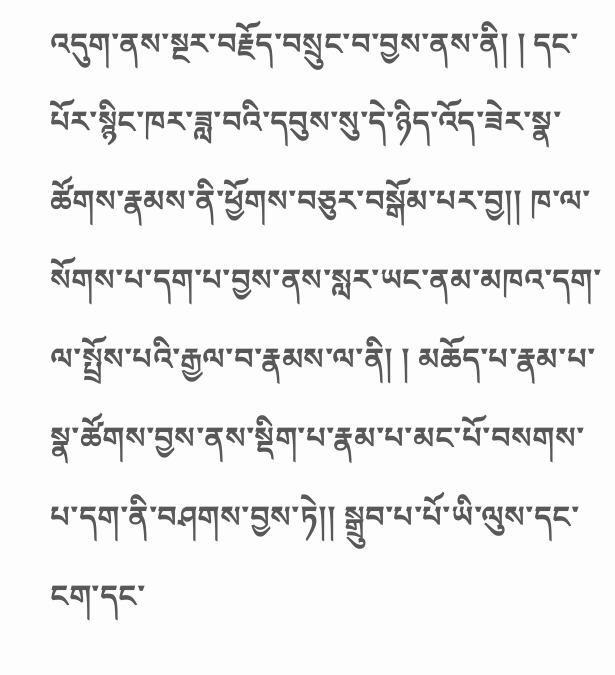འདུག་ནས་སྔར་བརྗོད་བསྲུང་བ་བྱས་ནས་ནི། ། དང་པོར་སྙིང་ཁར་ཟླ་བའི་དབུས་སུ་དེ་ཉིད་འོད་ཟེར་སྣ་ཚོགས་རྣམས་ནི་ཕྱོགས་བཅུར་བསྒོམ་པར་བྱ།། ཁ་ལ་སོགས་པ་དག་པ་བྱས་ནས་སླར་ཡང་ནམ་མཁའ་དག་ལ་སྤྲོས་པའི་རྒྱལ་བ་རྣམས་ལ་ནི། ། མཆོད་པ་རྣམ་པ་སྣ་ཚོགས་བྱས་ནས་སྡིག་པ་རྣམ་པ་མང་པོ་བསགས་པ་དག་ནི་བཤགས་བྱས་ཏེ།། སྒྲུབ་པ་པོ་ཡི་ལུས་དང་ངག་དང་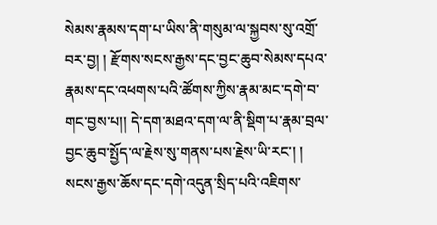སེམས་རྣམས་དག་པ་ཡིས་ནི་གསུམ་ལ་སྐྱབས་སུ་འགྲོ་བར་བྱ། ། རྫོགས་སངས་རྒྱས་དང་བྱང་ཆུབ་སེམས་དཔའ་རྣམས་དང་འཕགས་པའི་ཚོགས་ཀྱིས་རྣམ་མང་དགེ་བ་གང་བྱས་པ།། དེ་དག་མཐའ་དག་ལ་ནི་སྡིག་པ་རྣམ་བྲལ་བྱང་ཆུབ་སྤྱོད་ལ་རྗེས་སུ་གནས་པས་རྗེས་ཡི་རང་། ། སངས་རྒྱས་ཆོས་དང་དགེ་འདུན་སྲིད་པའི་འཇིགས་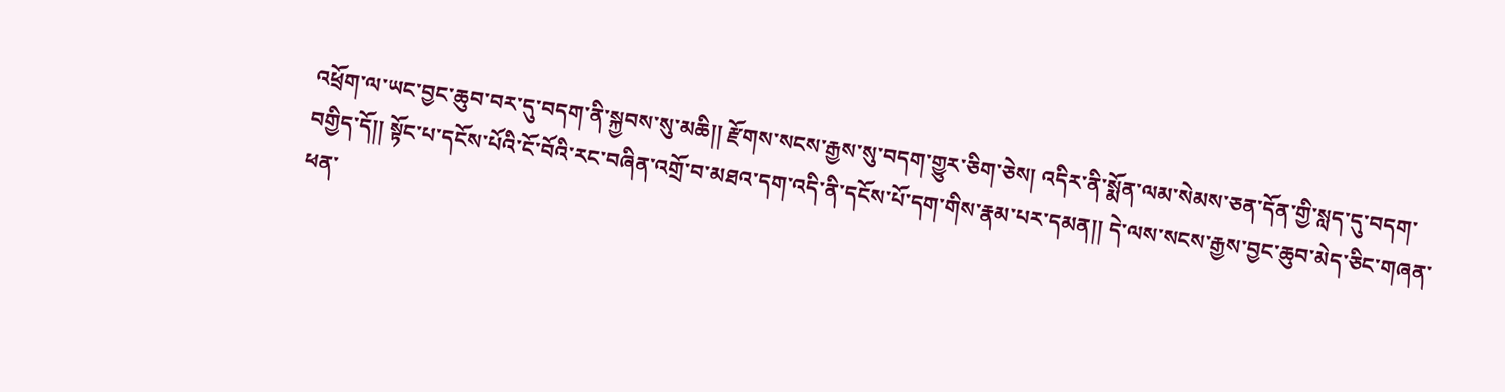འཕྲོག་ལ་ཡང་བྱང་ཆུབ་བར་དུ་བདག་ནི་སྐྱབས་སུ་མཆི།། རྫོགས་སངས་རྒྱས་སུ་བདག་གྱུར་ཅིག་ཅེས། འདིར་ནི་སྨོན་ལམ་སེམས་ཅན་དོན་གྱི་སླད་དུ་བདག་བགྱིད་དོ།། སྟོང་པ་དངོས་པོའི་ངོ་བོའི་རང་བཞིན་འགྲོ་བ་མཐའ་དག་འདི་ནི་དངོས་པོ་དག་གིས་རྣམ་པར་དམན།། དེ་ལས་སངས་རྒྱས་བྱང་ཆུབ་མེད་ཅིང་གཞན་ཕན་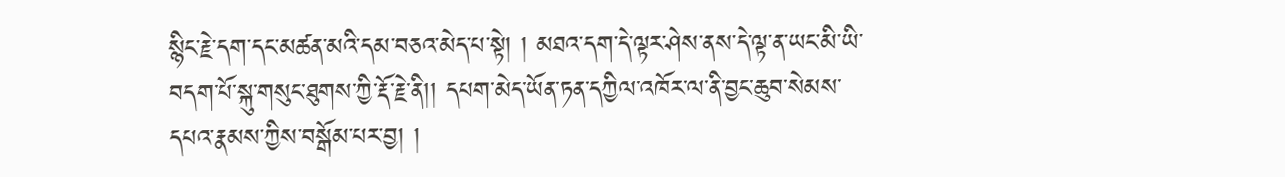སྙིང་རྗེ་དག་དང་མཚན་མའི་དམ་བཅའ་མེད་པ་སྟེ། ། མཐའ་དག་དེ་ལྟར་ཤེས་ནས་དེ་ལྟ་ན་ཡང་མི་ཡི་བདག་པོ་སྐུ་གསུང་ཐུགས་ཀྱི་རྡོ་རྗེ་ནི།། དཔག་མེད་ཡོན་ཏན་དཀྱིལ་འཁོར་ལ་ནི་བྱང་ཆུབ་སེམས་དཔའ་རྣམས་ཀྱིས་བསྒོམ་པར་བྱ། །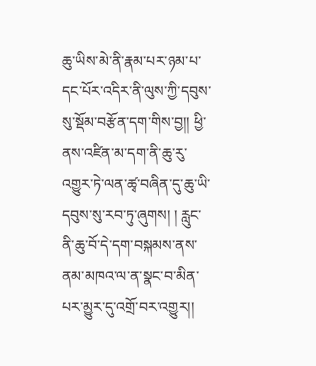ཆུ་ཡིས་མེ་ནི་རྣམ་པར་ཉམ་པ་དང་པོར་འདིར་ནི་ལུས་ཀྱི་དབུས་སུ་སྡོམ་བརྩོན་དག་གིས་བྱ།། ཕྱི་ནས་འཛིན་མ་དག་ནི་ཆུ་རུ་འགྱུར་ཏེ་ལན་ཚྭ་བཞིན་དུ་ཆུ་ཡི་དབུས་སུ་རབ་ཏུ་ཞུགས། ། རླུང་ནི་ཆུ་བོ་དེ་དག་བསྐམས་ནས་ནམ་མཁའ་ལ་ན་སྣང་བ་མིན་པར་མྱུར་དུ་འགྲོ་བར་འགྱུར།།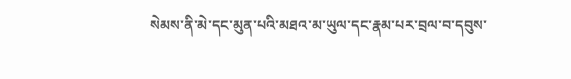སེམས་ནི་མེ་དང་མུན་པའི་མཐའ་མ་ཡུལ་དང་རྣམ་པར་བྲལ་བ་དབུས་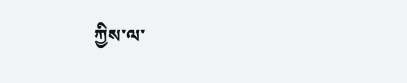ཀྱིས་ལ་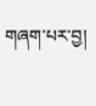གཞག་པར་བྱ།